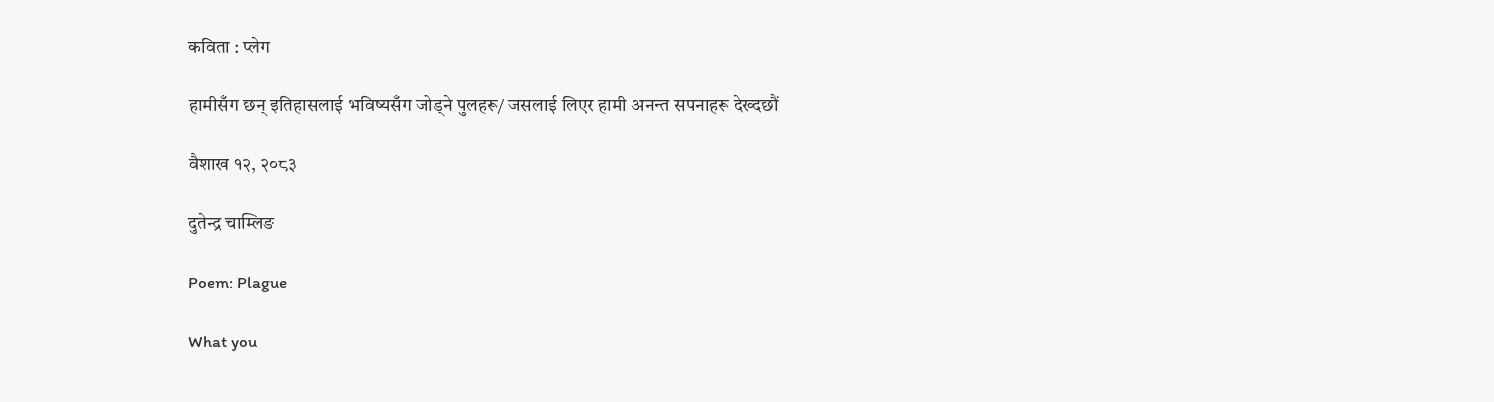कविता : प्लेग

हामीसँग छन् इतिहासलाई भविष्यसँग जोड्ने पुलहरू/ जसलाई लिएर हामी अनन्त सपनाहरू देख्दछौं

वैशाख १२, २०८३

दुतेन्द्र चाम्लिङ

Poem: Plague

What you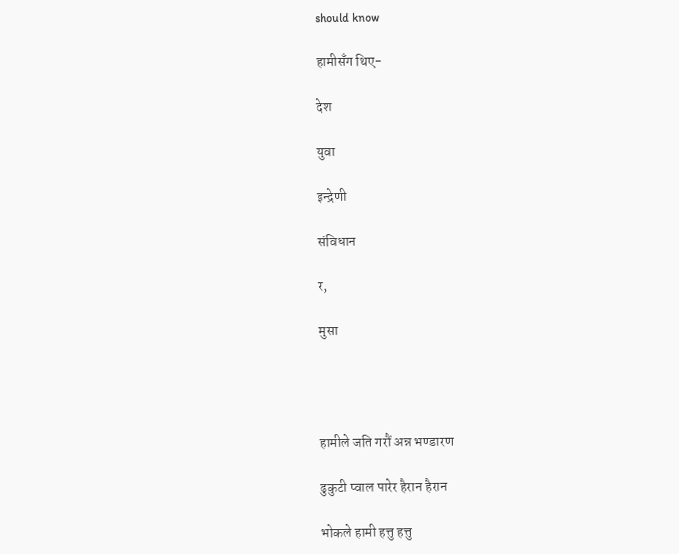should know

हामीसँग थिए-

देश

युवा

इन्द्रेणी

संविधान

र,

मुसा




हामीले जति गरौं अन्न भण्डारण

ढुकुटी प्वाल पारेर हैरान हैरान

भोकले हामी हत्तु हत्तु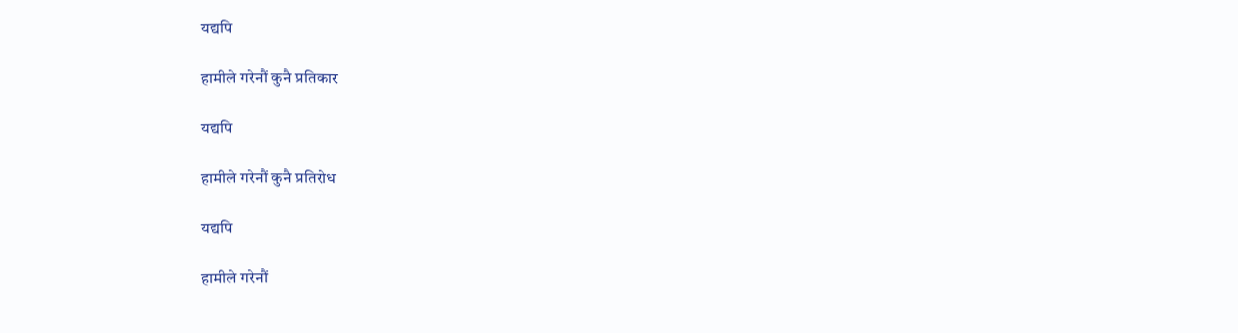यद्यपि

हामीले गरेनौं कुनै प्रतिकार

यद्यपि

हामीले गरेनौं कुनै प्रतिरोध

यद्यपि

हामीले गरेनौं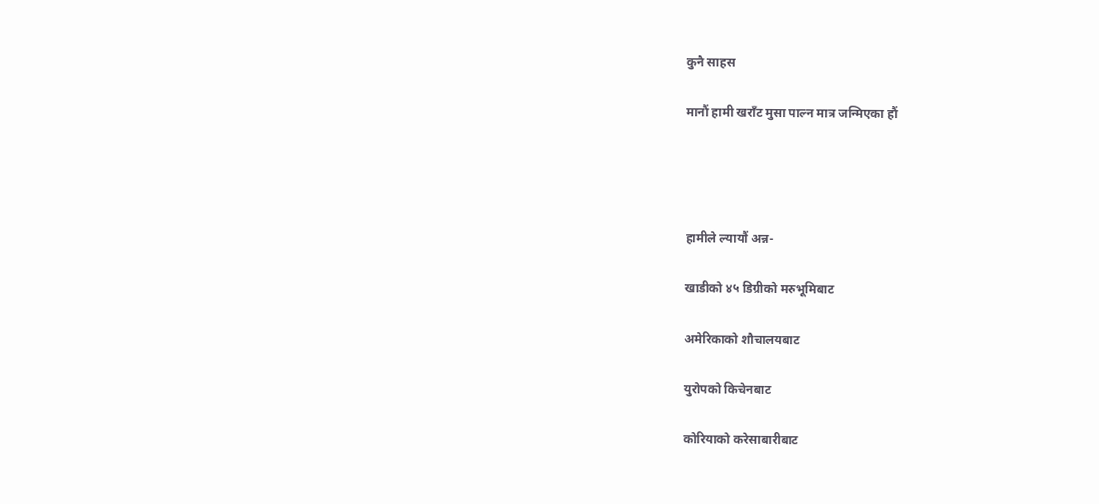कुनै साहस

मानौं हामी खराँट मुसा पाल्न मात्र जन्मिएका हौं




हामीले ल्यायौं अन्न-

खाडीको ४५ डिग्रीको मरुभूमिबाट

अमेरिकाको शौचालयबाट

युरोपको किचेनबाट

कोरियाको करेसाबारीबाट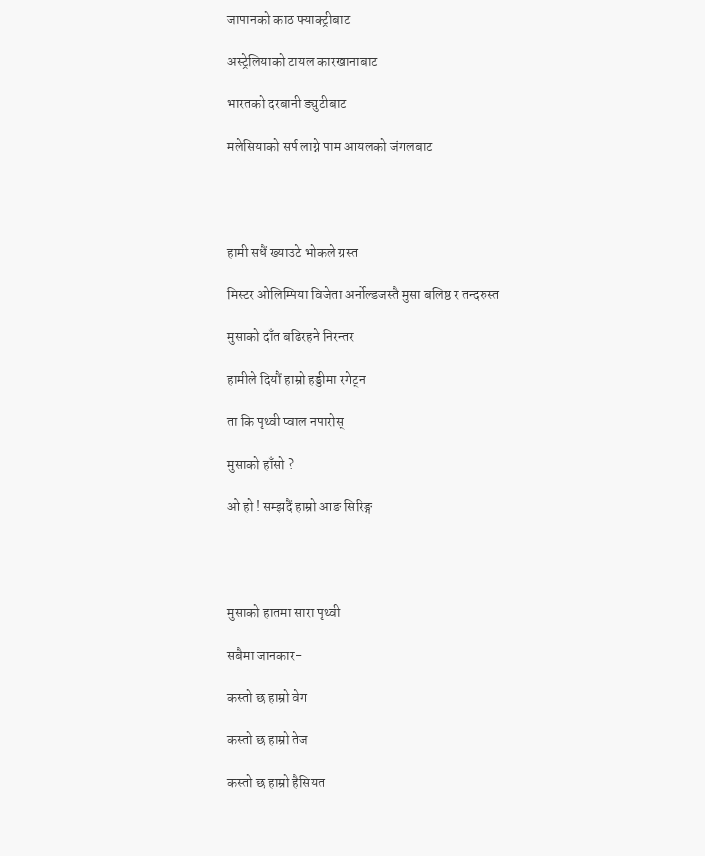जापानको काठ फ्याक्ट्रीबाट

अस्ट्रेलियाको टायल कारखानाबाट

भारतको दरबानी ड्युटीबाट

मलेसियाको सर्प लाग्ने पाम आयलको जंगलबाट




हामी सधैं ख्याउटे भोकले ग्रस्त

मिस्टर ओलिम्पिया विजेता अर्नोल्डजस्तै मुसा बलिष्ठ र तन्दरुस्त

मुसाको दाँत बढिरहने निरन्तर

हामीले दियौं हाम्रो हड्डीमा रगेट्न

ता कि पृथ्वी प्वाल नपारोस्

मुसाको हाँसो ?

ओ हो ! सम्झदैं हाम्रो आङ सिरिङ्ग




मुसाको हातमा सारा पृथ्वी

सबैमा जानकार-

कस्तो छ हाम्रो वेग

कस्तो छ हाम्रो तेज

कस्तो छ हाम्रो हैसियत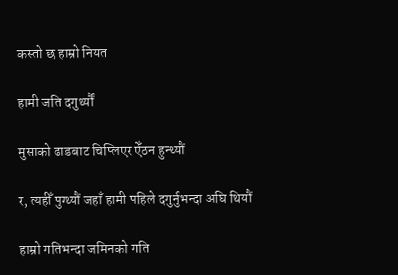कस्तो छ हाम्रो नियत

हामी जति दगुर्थ्यौं

मुसाको ढाडबाट चिप्लिएर ऐँठन हुन्थ्यौं

र, त्यहीँ पुग्थ्यौं जहाँ हामी पहिले दगुर्नुभन्दा अघि थियौं

हाम्रो गतिभन्दा जमिनको गति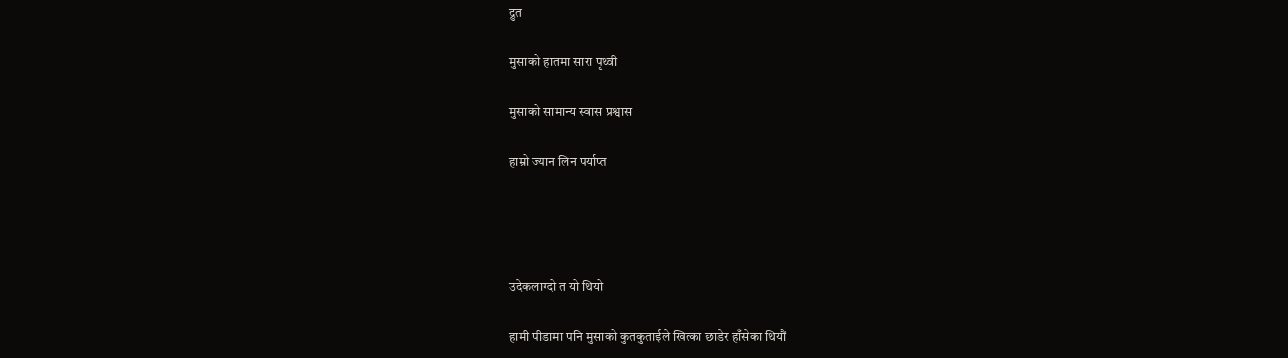द्रुत

मुसाको हातमा सारा पृथ्वी

मुसाको सामान्य स्वास प्रश्वास

हाम्रो ज्यान लिन पर्याप्त




उदेकलाग्दो त यो थियो

हामी पीडामा पनि मुसाको कुतकुताईले खित्का छाडेर हाँसेका थियौं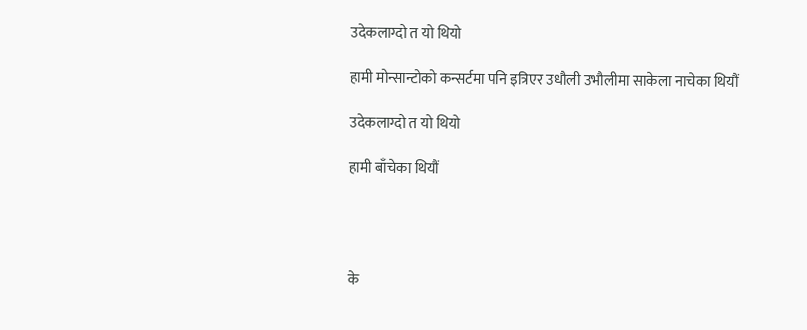उदेकलाग्दो त यो थियो

हामी मोन्सान्टोको कन्सर्टमा पनि इत्रिएर उधौली उभौलीमा साकेला नाचेका थियौं

उदेकलाग्दो त यो थियो

हामी बाँचेका थियौं




के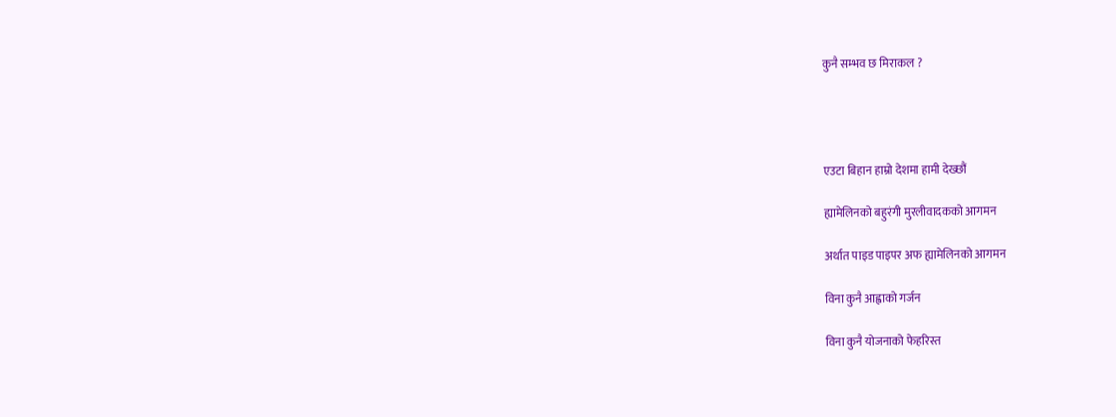कुनै सम्भव छ मिराकल ?




एउटा बिहान हाम्रो देशमा हामी देख्छौं

ह्यामेलिनको बहुरंगी मुरलीवादकको आगमन

अर्थात पाइड पाइपर अफ ह्यामेलिनको आगमन

विना कुनै आह्वाको गर्जन

विना कुनै योजनाको फेहरिस्त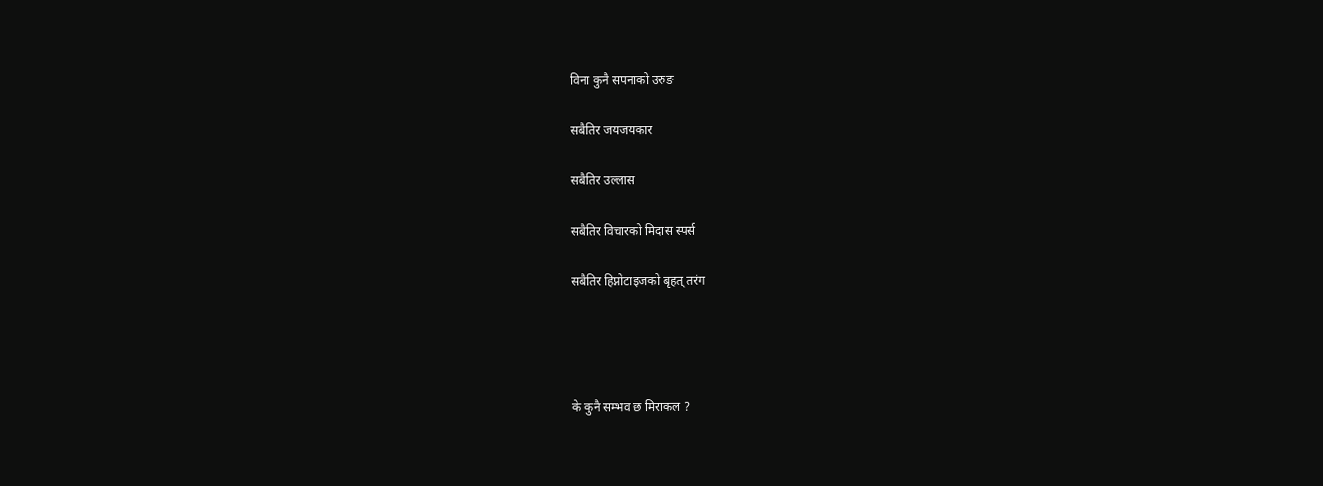विना कुनै सपनाको उरुङ

सबैतिर जयजयकार

सबैतिर उल्लास

सबैतिर विचारको मिदास स्पर्स

सबैतिर हिप्नोटाइजको बृहत् तरंग




के कुनै सम्भव छ मिराकल ?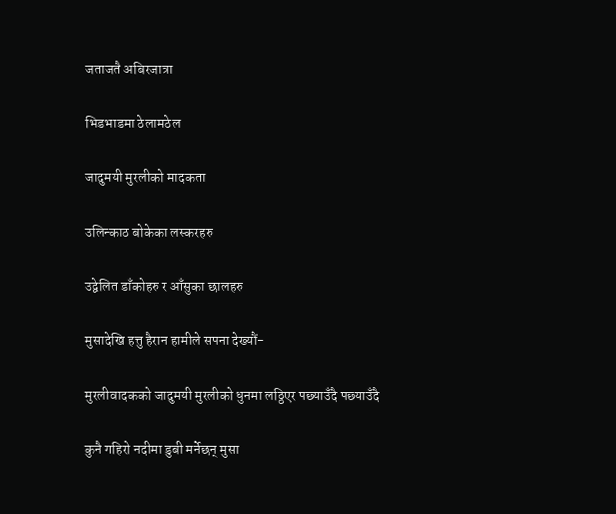जताजतै अबिरजात्रा

भिडभाडमा ठेलामठेल

जादुमयी मुरलीको मादकता

उलिन्काठ बोकेका लस्करहरु

उद्वेलित डाँकोहरु र आँसुका छालहरु

मुसादेखि हत्तु हैरान हामीले सपना देख्यौं-

मुरलीवादकको जादुमयी मुरलीको धुनमा लठ्ठिएर पछ्याउँदै पछ्याउँदै

कुनै गहिरो नदीमा डुबी मर्नेछन् मुसा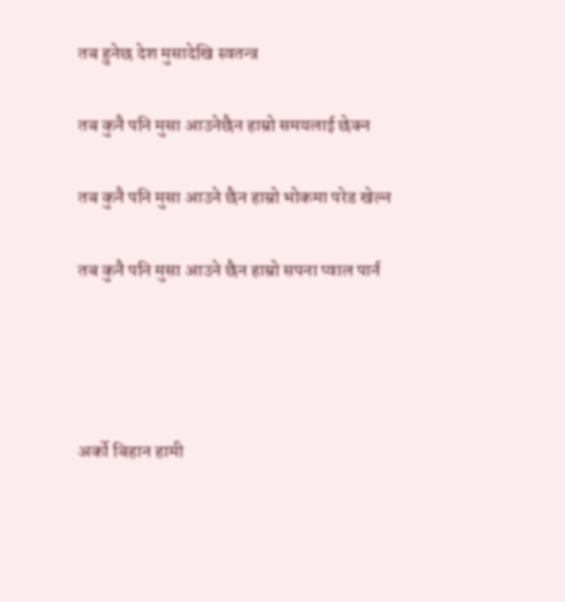तब हुनेछ देश मुसादेखि स्वतन्त्र

तब कुनै पनि मुसा आउनेछैन हाम्रो समयलाई छेक्न

तब कुनै पनि मुसा आउने छैन हाम्रो भोकमा परेड खेल्न

तब कुनै पनि मुसा आउने छैन हाम्रो सपना प्वाल पार्न




अर्को बिहान हामी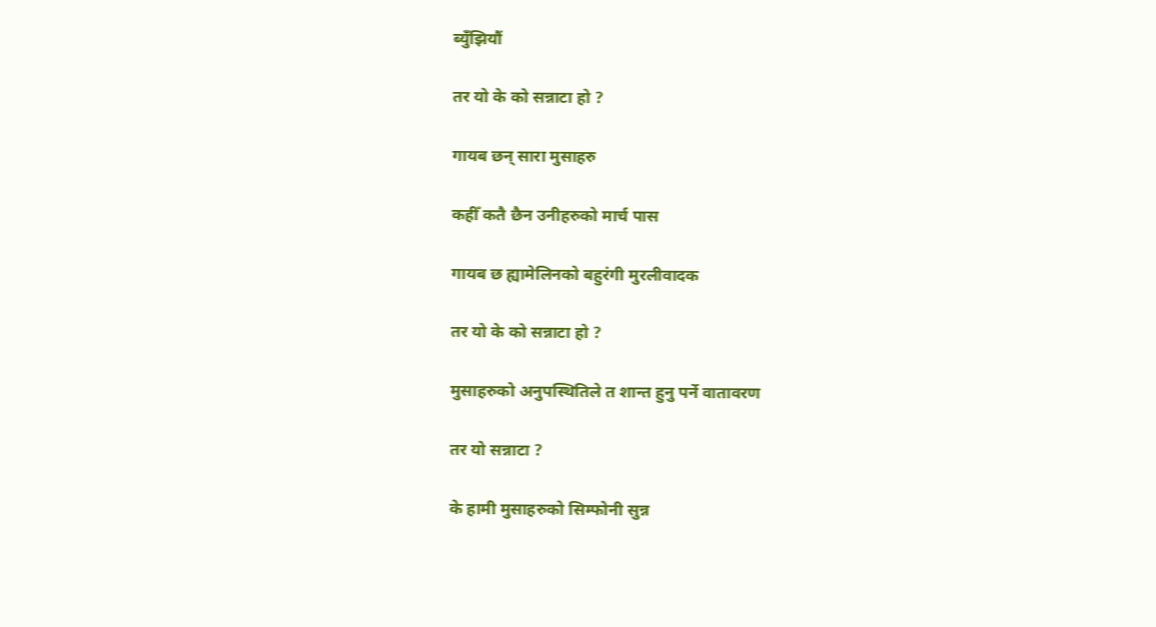ब्युँझियौं

तर यो के को सन्नाटा हो ?

गायब छन् सारा मुसाहरु

कहीँ कतै छैन उनीहरुको मार्च पास

गायब छ ह्यामेलिनको बहुरंगी मुरलीवादक

तर यो के को सन्नाटा हो ?

मुसाहरुको अनुपस्थितिले त शान्त हुनु पर्ने वातावरण

तर यो सन्नाटा ?

के हामी मुसाहरुको सिम्फोनी सुन्न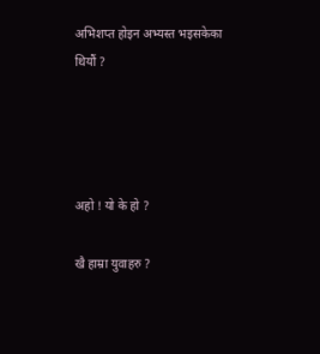अभिशप्त होइन अभ्यस्त भइसकेका थियौं ?




अहो ! यो के हो ?

खै हाम्रा युवाहरु ?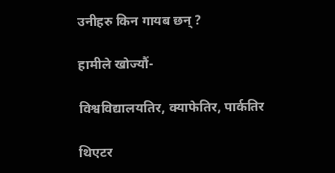उनीहरु किन गायब छन् ?

हामीले खोज्यौं-

विश्वविद्यालयतिर, क्याफेतिर, पार्कतिर

थिएटर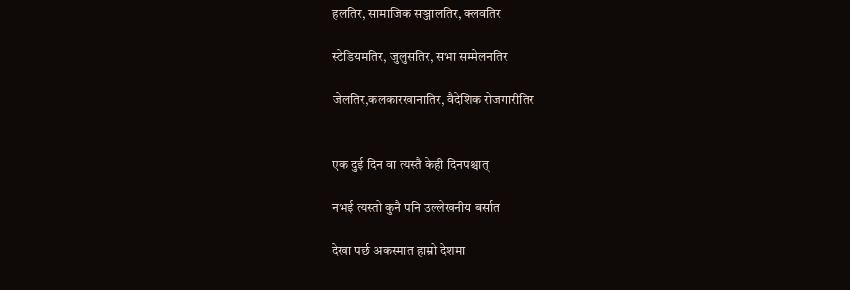हलतिर, सामाजिक सञ्जालतिर, क्लवतिर

स्टेडियमतिर, जुलुसतिर, सभा सम्मेलनतिर

जेलतिर,कलकारखानातिर, वैदेशिक रोजगारीतिर


एक दुई दिन वा त्यस्तै केही दिनपश्चात्

नभई त्यस्तो कुनै पनि उल्लेखनीय बर्सात

देखा पर्छ अकस्मात हाम्रो देशमा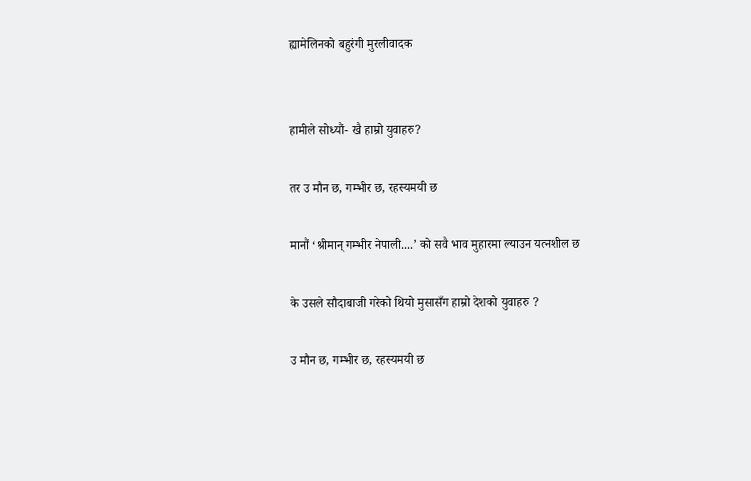ह्यामेलिनको बहुरंगी मुरलीवादक


हामीले सोध्यौं- खै हाम्रो युवाहरु?

तर उ मौन छ, गम्भीर छ, रहस्यमयी छ

मानौं ‘श्रीमान् गम्भीर नेपाली....’ को सवै भाव मुहारमा ल्याउन यत्नशील छ

के उसले सौदाबाजी गरेको थियो मुसासँग हाम्रो देशको युवाहरु ?

उ मौन छ, गम्भीर छ, रहस्यमयी छ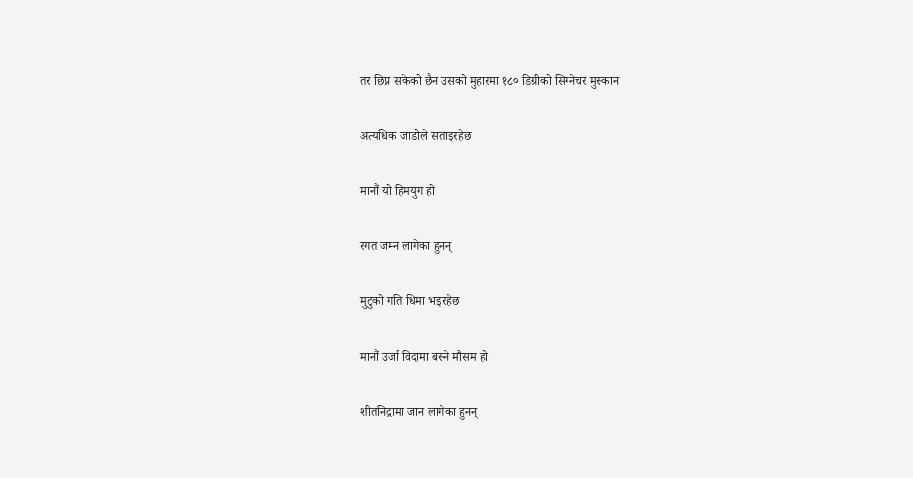तर छिप्न सकेको छैन उसको मुहारमा १८० डिग्रीको सिग्नेचर मुस्कान

अत्यधिक जाडोले सताइरहेछ

मानौं यो हिमयुग हो

रगत जम्न लागेका हुनन्

मुटुको गति धिमा भइरहेछ

मानौं उर्जा विदामा बस्ने मौसम हो

शीतनिद्रामा जान लागेका हुनन्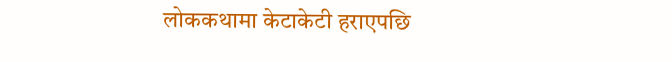लोककथामा केटाकेटी हराएपछि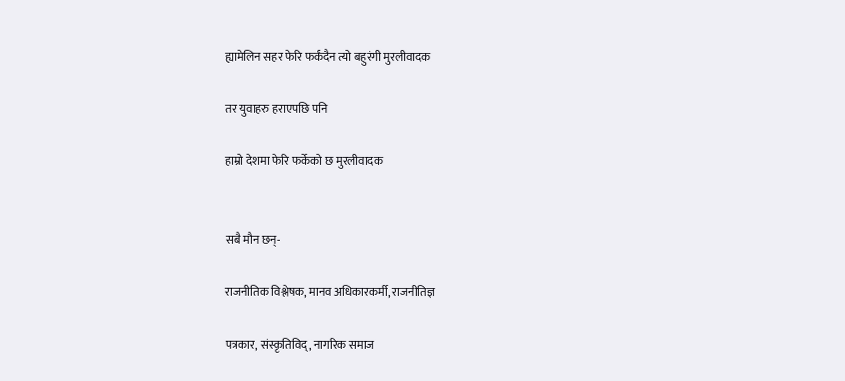ह्यामेलिन सहर फेरि फर्कंदैन त्यो बहुरंगी मुरलीवादक

तर युवाहरु हराएपछि पनि

हाम्रो देशमा फेरि फर्केको छ मुरलीवादक


सबै मौन छन्-

राजनीतिक विश्लेषक, मानव अधिकारकर्मी, राजनीतिज्ञ

पत्रकार, संस्कृतिविद्, नागरिक समाज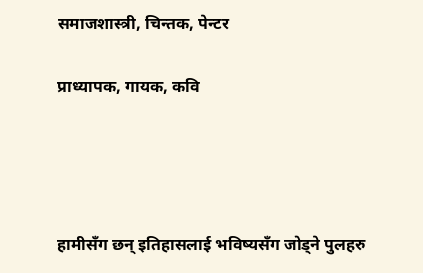समाजशास्त्री, चिन्तक, पेन्टर

प्राध्यापक, गायक, कवि




हामीसँग छन् इतिहासलाई भविष्यसँग जोड्ने पुलहरु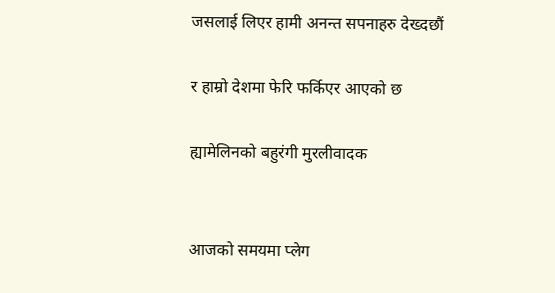जसलाई लिएर हामी अनन्त सपनाहरु देख्दछौं

र हाम्रो देशमा फेरि फर्किएर आएको छ

ह्यामेलिनको बहुरंगी मुरलीवादक


आजको समयमा प्लेग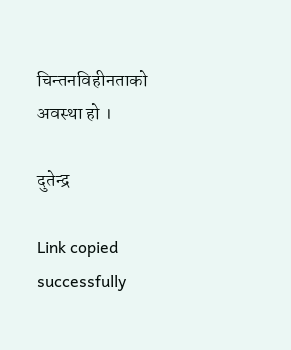चिन्तनविहीनताको अवस्था हो ।

दुतेन्द्र

Link copied successfully